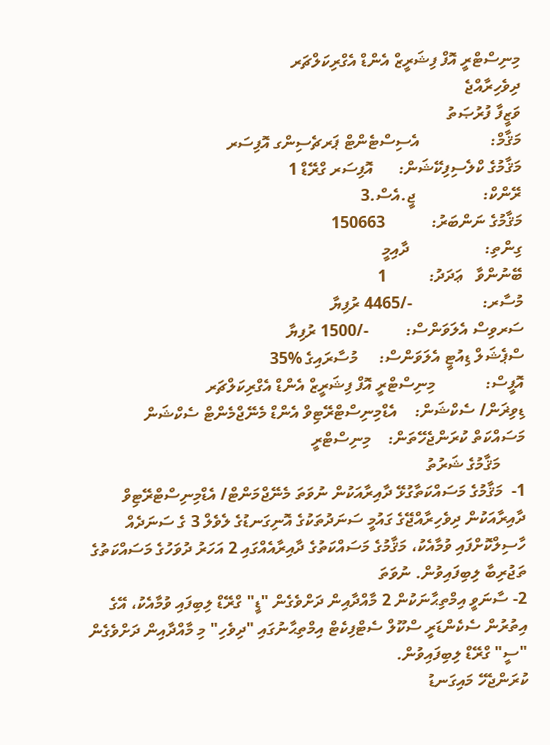މިނިސްޓްރީ އޮފް ފިޝަރީޒް އެންޑް އެގްރިކަލްޗަރ
ދިވެހިރާއްޖެ
ވަޒީފާ ފުރުޞަތު
މަޤާމް:                 އެސިސްޓެންޓް ޕަރޗެސިންގ އޮފިސަރ
މަޤާމުގެ ކްލެސިފިކޭޝަން:      އޮފިސަރ ގްރޭޑް 1
ރޭންކް:                ޖީ.އެސް.3
މަޤާމުގެ ނަންބަރު:           150663
ގިންތި:                  ދާއިމީ
ބޭނުންވާ   ޢަދަދު:          1
މުސާރ:                 -/4465 ރުފިޔާ
ސަރވިސް އެލަވަންސް:         -/1500 ރުފިޔާ
ސްޕެޝަލް ޑިއުޓީ އެލަވަންސް:     މުސާރައިގެ %35
އޮފީސް:            މިނިސްޓްރީ އޮފް ފިޝަރީޒް އެންޑް އެގްރިކަލްޗަރ
ޑިވިޜަން/ ސެކްޝަން:    އެޑްމިނިސްޓްރޭޓިވް އެންޑް މެނޭޖްމެންޓް ސެކްޝަން
މަސައްކަތް ކުރަންޖެހޭތަން:    މިނިސްޓްރީ
      މަޤާމުގެ ޝަރުތު
1-  މަޤާމުގެ މަސައްކަތާގުޅޭ ދާއިރާއަކުން ނުވަތަ މެނޭޖްމަންޓް/ އެޑްމިނިސްޓްރޭޓިވް ދާއިރާއަކުން ދިވެހިރާއްޖޭގެ ގައުމީ ސަނަދުތަކުގެ އޮނިގަނޑުގެ ލެވެލް 3 ގެ ސަނަދެއް ހާސިލްކޮށްފައި ވުމާއެކު، މަޤާމުގެ މަސައްކަތުގެ ދާއިރާއެއްގައި 2 އަހަރު ދުވަހުގެ މަސައްކަތުގެ ތަޖުރިބާ ލިބިފައިވުން. ނުވަތަ
2- ސާނަވީ އިމްތިޙާނަކުން 2 މާއްދާއިން ދަށްވެގެން "ޑީ" ގްރޭޑް ލިބިފައި ވުމާއެކު، އޭގެ އިތުރުން ސެކެންޑަރީ ސްކޫލް ސެޓްފިކެޓް އިމްތިޙާނުގައި "ދިވެހި" މި މާއްދާއިން ދަށްވެގެން "ސީ" ގްރޭޑް ލިބިފައިވުން.
ކުރަންޖެހޭ މައިގަނޑު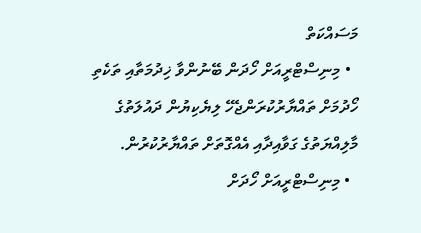މަސައްކަތް
  • މިނިސްޓްރީއަށް ހޯދަން ބޭނުންވާ ޚިދުމަތާއި ތަކެތި ހޯދުމަށް ތައްޔާރުކުރަންޖެހޭ ލިޔެކިޔުން ދައުލަތުގެ މާލިއްޔަތުގެ ގަވާއިދާއި އެއްގޮތަށް ތައްޔާރުކުރުން.
  • މިނިސްޓްރީއަށް ހޯދަށް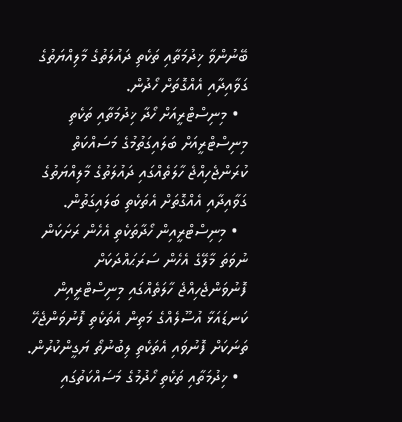ބޭނުންވާ ޚިދުމަތާއި ތަކެތި ދައުލަތުގެ މާލިއްޔަތުގެ ގަވާއިދާއި އެއްގޮތަށް ހޯދުން.
  • މިނިސްޓްރީއަށް ހޯދާ ޚިދުމަތާއި ތަކެތި މިނިސްޓްރީއަށް ބަލައިގަތުމުގެ މަސައްކަތް ކުރަންޖެހިއްޖެ ހާލަތެއްގައި ދައުލަތުގެ މާލިއްޔަތުގެ ގަވާއިދާއި އެއްގޮތަށް އެތަކެތި ބަލައިގަތުން.
  • މިނިސްޓްރީއިން ހޯދާތަކެތި އެހެން ރަށަކަން ނުވަތަ މާލޭގެ އެހެން ސަރަޙައްދަކަށް ފޮނުވަންޖެހިއްޖެ ހާލަތެއްގައި މިނިސްޓްރީއިން ކަނޑައަޅާ އުސޫލެއްގެ މަތިން އެތަކެތި ފޮނުވަންޖެހޭ ތަނަކަށް ފޮނުވައި އެތަކެތި ލިބުނުތޯ ޔަގީންކުރުން.
  • ޚިދުމަތާއި ތަކެތި ހޯދުމުގެ މަސައްކަތުގައި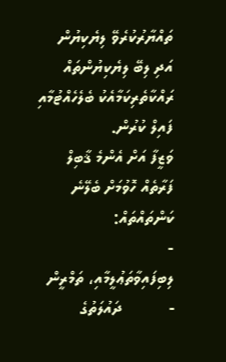ތައްޔާރުކުރެވޭ ލިޔެކިޔުން އަދި ލިބޭ ލިޔެކިޔުންތައް ރައްކާތެރިކަމާއެކު ބެލެހެއްޓުމާއި ފައިލް ކުރުން.
ވަޒީފާ އަށް އެންމެ ޤާބިލް ފަރާތެއް ހޮވުމަށް ބެލޭނެ ކަންތައްތައް:
-          ލިބިފައިވާތަޢުލީމާއި، ތަމްރީން
-          ދައުލަތުގެ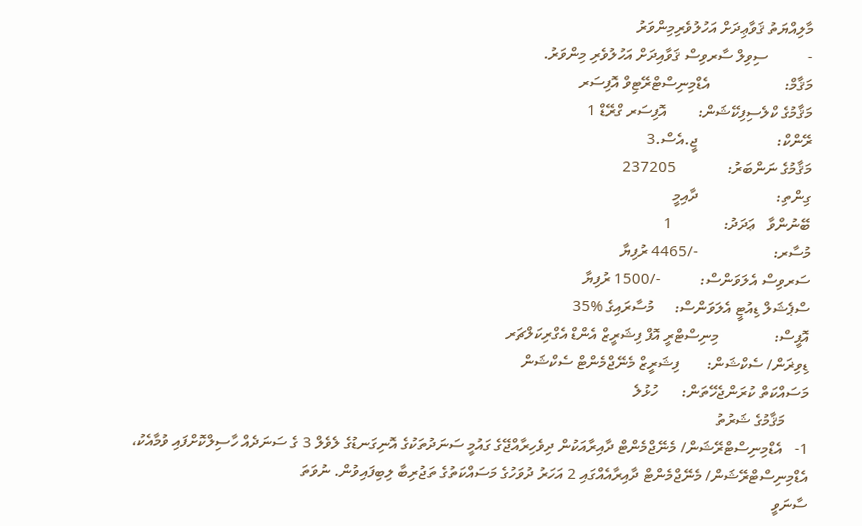މާލިއްޔަތު ޤަވާޢިދަށް އަހުލުވެރިމިންވަރު
-          ސިވިލް ސާރވިސް ޤަވާއިދަށް އަހުލުވެރި މިންވަރު.
މަޤާމް:                   އެޑްމިނިސްޓްރޭޓިވް އޮފިސަރ
މަޤާމުގެ ކްލެސިފިކޭޝަން:        އޮފިސަރ ގްރޭޑް 1
ރޭންކް:                    ޖީ.އެސް.3
މަޤާމުގެ ނަންބަރު:             237205
ގިންތި:                    ދާއިމީ
ބޭނުންވާ   ޢަދަދު:             1
މުސާރ:                   -/4465 ރުފިޔާ
ސަރވިސް އެލަވަންސް:          -/1500 ރުފިޔާ
ސްޕެޝަލް ޑިއުޓީ އެލަވަންސް:     މުސާރައިގެ %35
އޮފީސް:              މިނިސްޓްރީ އޮފް ފިޝަރީޒް އެންޑް އެގްރިކަލްޗަރ
ޑިވިޜަން/ ސެކްޝަން:       ފިޝަރީޒް މެނޭޖްމެންޓް ސެކްޝަން
މަސައްކަތް ކުރަންޖެހޭތަން:      ހުޅުލެ
      މަޤާމުގެ ޝަރުތު
1-   އެޑްމިނިސްޓްރޭޝަން/ މެނޭޖްމެންޓް ދާއިރާއަކުން ދިވެހިރާއްޖޭގެ ގައުމީ ސަނަދުތަކުގެ އޮނިގަނޑުގެ ލެވެލް 3 ގެ ސަނަދެއް ހާސިލްކޮށްފައި ވުމާއެކު، އެޑްމިނިސްޓްރޭޝަން/ މެނޭޖްމެންޓް ދާއިރާއެއްގައި 2 އަހަރު ދުވަހުގެ މަސައްކަތުގެ ތަޖުރިބާ ލިބިފައިވުން. ނުވަތަ
ސާނަވީ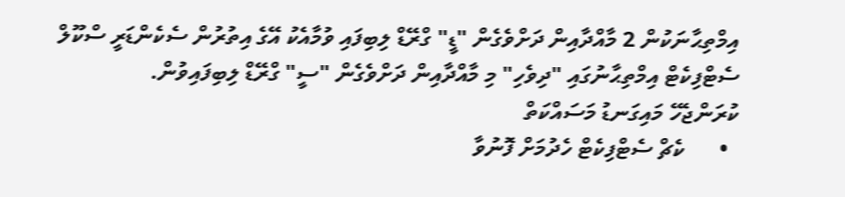އިމްތިޙާނަކުން 2 މާއްދާއިން ދަށްވެގެން "ޑީ" ގްރޭޑް ލިބިފައި ވުމާއެކު އޭގެ އިތުރުން ސެކެންޑަރީ ސްކޫލް ސެޓްފިކެޓް އިމްތިޙާނުގައި "ދިވެހި" މި މާއްދާއިން ދަށްވެގެން "ސީ" ގްރޭޑް ލިބިފައިވުން.
ކުރަންޖެހޭ މައިގަނޑު މަސައްކަތް
  •      ކެޗް ސެޓްފިކެޓް ހެދުމަށް ފޮނުވާ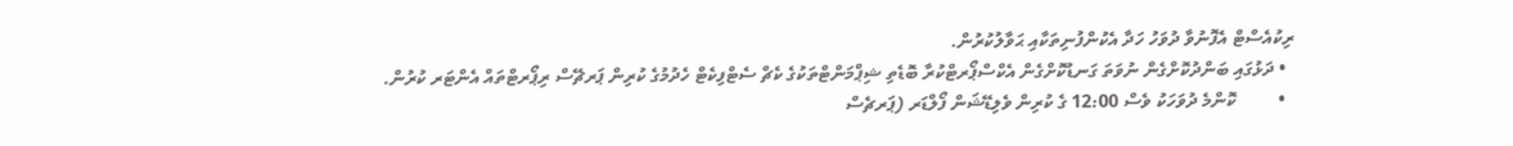ރިކުއެސްޓް އެފޮނުވާ ދުވަހު ހަދާ އެކުންފުނިތަކާއި ޙަވާލުކުރުން.
  • ދަޅުގައި ބަންދުކޮށްގެން ނުވަތަ ގަނޑުކޮށްގެން އެކްސްޕޯރޓްކުރާ ބޮޑެތި ޝިޕްމަންޓްތަކުގެ ކެޗް ސެޓްފިކެޓް ހެދުމުގެ ކުރިން ޕަރޗޭސް ރިޕޯރޓްތައް އެންޓަރ ކުރުން.
  •         ކޮންމެ ދުވަހަކު ވެސް 12:00 ގެ ކުރިން ވެލިޑޭޝަން ފޯލްޑަރ (ޕަރޗެސް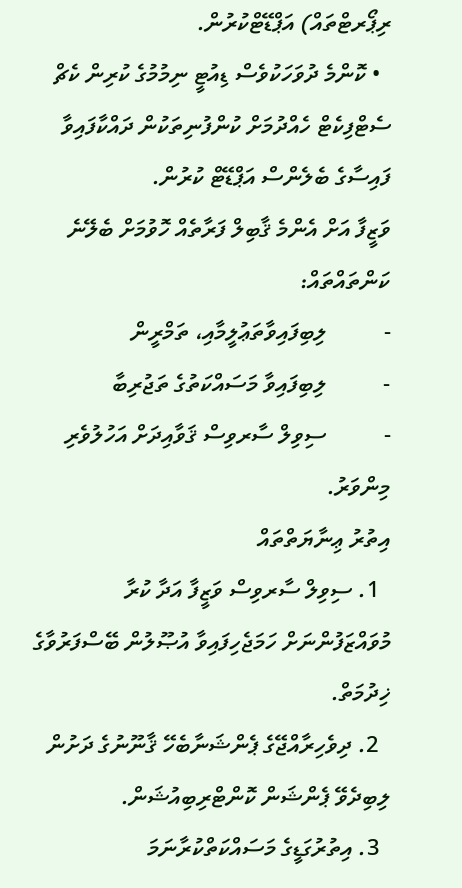ރިޕޯރޓްތައް) އަޕްޑޭޓްކުރުން.
  • ކޮންމެ ދުވަހަކުވެސް ޑިއުޓީ ނިމުމުގެ ކުރިން ކެޗް ސެޓްފިކެޓް ހެއްދުމަށް ކުންފުނިތަކުން ދައްކާފައިވާ ފައިސާގެ ބެލެންސް އަޕްޑޭޓް ކުރުން.
ވަޒީފާ އަށް އެންމެ ޤާބިލް ފަރާތެއް ހޮވުމަށް ބެލޭނެ ކަންތައްތައް:
-          ލިބިފައިވާތަޢުލީމާއި، ތަމްރީން
-          ލިބިފައިވާ މަސައްކަތުގެ ތަޖުރިބާ
-          ސިވިލް ސާރވިސް ޤަވާއިދަށް އަހުލުވެރި މިންވަރު.
އިތުރު ޢިނާޔަތްތައް
  1. ސިވިލް ސާރވިސް ވަޒީފާ އަދާ ކުރާ މުވައްޒަފުންނަށް ހަމަޖެހިފައިވާ އުޞޫލުން ބޭސްފަރުވާގެ ޚިދުމަތް.
  2. ދިވެހިރާއްޖޭގެ ޕެންޝަނާބެހޭ ޤާނޫނުގެ ދަށުން ލިބިދެވޭ ޕެންޝަން ކޮންޓްރިބިއުޝަން.
  3. އިތުރުގަޑީގެ މަސައްކަތްކުރާނަމަ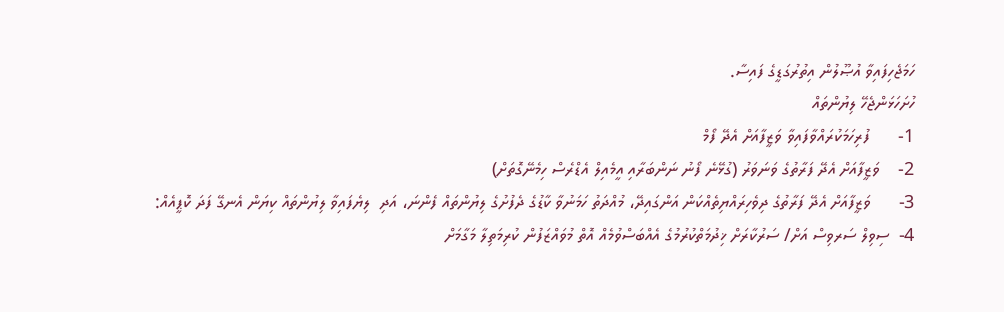ހަމަޖެހިފައިވާ އުޞޫލުން އިތުރުގަޑީގެ ފައިސާ.
ހުށަހަޅަންޖެހޭ ލިޔުންތައް
1-      ފުރިހަމަކުރައްވާފައިވާ ވަޒީފާއަށް އެދޭ ފޯމް
2-    ވަޒީފާއަށް އެދޭ ފަރާތުގެ ވަނަވަރު (ގުޅޭނެ ފޯނު ނަންބަރާއި އީމެއިލް އެޑްރެސް ހިމެނޭގޮތަށް)
3-      ވަޒީފާއަށް އެދޭ ފަރާތުގެ ދިވެހިރައްޔިތެއްކަން އަންގައިދޭ، މުއްދަތު ހަމަނުވާ ކާޑުގެ ދެފުށުގެ ލިޔުންތައް ފެންނަ، އަދި  ލިޔެފައިވާ ލިޔުންތައް ކިޔަން އެނގޭ ފަދަ ކޮޕީއެއް:
4-  ސިވިލް ސަރވިސް އަށް/ ސަރުކާރަށް ޚިދުމަތްކުރުމުގެ އެއްބަސްވުމެއް އޮތް މުވައްޒަފުން ކުރިމަތިލާ މަގާމަށް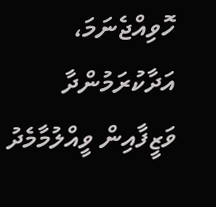ހޮވިއްޖެނަމަ، އަދާކުރަމުންދާ ވަޒީފާއިން ވީއްލުމާމެދު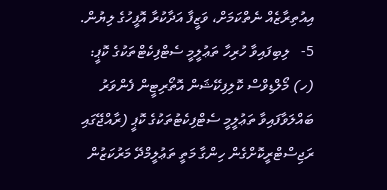އިއުތިރާޒެއް ނެތްކަމަށް، ވަޒީފާ އަދާކުރާ އޮފީހުގެ ލިޔުން.
5-   ލިބިފައިވާ ހުރިހާ ތަޢުލީމީ ސެޓްފިކެޓްތަކުގެ ކޮޕީ:
(ހ) މޯލްޑިވްސް ކޮލިފިކޭޝަން އޮތޯރިޓީން ފެންވަރު ބައްލަވާފައިވާ ތަޢުލީމީ ސެޓްފިކެޓުތަކުގެ ކޮޕީ (ރާއްޖޭގައި ރަޖިސްޓްރީކޮށްގެން ހިންގާ މަތީ ތަޢުލީމްދޭ މަރުކަޒުން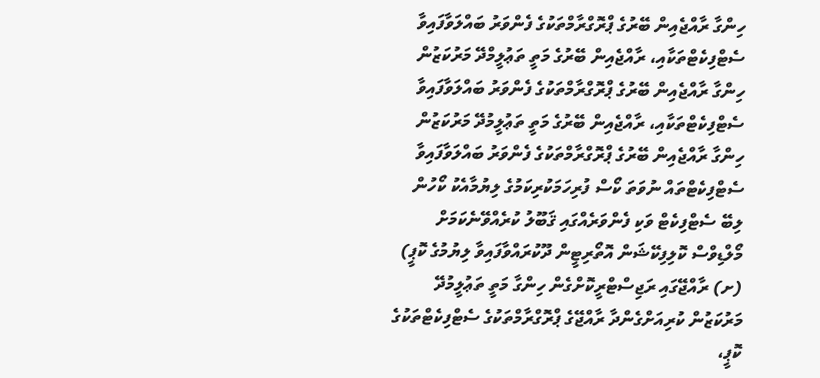ހިންގާ ރާއްޖެއިން ބޭރުގެ ޕްރޮގްރާމްތަކުގެ ފެންވަރު ބައްލަވާފައިވާ ސެޓްފިކެޓްތަކާއި، ރާއްޖެއިން ބޭރުގެ މަތީ ތަޢުލީމްދޭ މަރުކަޒުން ހިންގާ ރާއްޖެއިން ބޭރުގެ ޕްރޮގްރާމްތަކުގެ ފެންވަރު ބައްލަވާފައިވާ ސެޓްފިކެޓްތަކާއި، ރާއްޖެއިން ބޭރުގެ މަތީ ތަޢުލީމުދޭ މަރުކަޒުން ހިންގާ ރާއްޖެއިން ބޭރުގެ ޕްރޮގްރާމްތަކުގެ ފެންވަރު ބައްލަވާފައިވާ ސެޓްފިކެޓްތައް ނުވަތަ ކޯސް ފުރިހަމަކުރިކަމުގެ ލިޔުމާއެކު ކޯހުން ލިބޭ ސެޓްފިކެޓް ވަކި ފެންވަރެއްގައި ޤަބޫލު ކުރެއްވޭނެކަމަށް މޯލްޑިވްސް ކޮލިފިކޭޝަން އޮތޯރިޓީން ދޫކުރައްވާފައިވާ ލިޔުމުގެ ކޮޕީ)
(ށ) ރާއްޖޭގައި ރަޖިސްޓްރީކޮށްގެން ހިންގާ މަތީ ތަޢުލީމުދޭ މަރުކަޒުން ކުރިއަށްގެންދާ ރާއްޖޭގެ ޕްރޮގްރާމްތަކުގެ ސެޓްފިކެޓްތަކުގެ ކޮޕީ،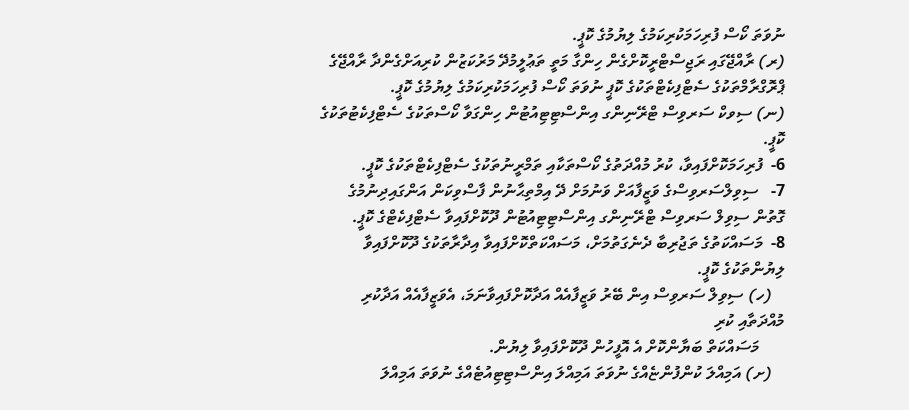ނުވަތަ ކޯސް ފުރިހަމަކުރިކަމުގެ ލިޔުމުގެ ކޮޕީ.
(ރ) ރާއްޖޭގައި ރަޖިސްޓްރީކޮށްގެން ހިންގާ މަތީ ތަޢުލީމުދޭ މަރުކަޒުން ކުރިއަށްގެންދާ ރާއްޖޭގެ ޕްރޮގްރާމްތަކުގެ ސެޓްފިކެޓްތަކުގެ ކޮޕީ ނުވަތަ ކޯސް ފުރިހަމަކުރިކަމުގެ ލިޔުމުގެ ކޮޕީ.
(ނ) ސިވކް ސަރވިސް ޓްރޭނިންގ އިންސްޓިޓިއުޓުން ހިންގަވާ ކޯސްތަކުގެ ސެޓްފިކެޓުތަކުގެ ކޮޕީ.
6-  ފުރިހަމަކޮށްފައިވާ، ކުރު މުއްދަތުގެ ކޯސްތަކާއި ތަމްރީނުތަކުގެ ސެޓްފިކެޓްތަކުގެ ކޮޕީ.
7-   ސިވިލްސަރވިސްގެ ވަޒީފާއަށް ވަނުމަށް ދޭ އިމްތިޙާނުން ފާސްވިކަން އަންގައިދިނުމުގެ ގޮތުން ސިވިލް ސަރވިސް ޓްރޭނިންގ އިންސްޓިޓިއުޓުން ދޫކޮށްފައިވާ ސެޓްފިކެޓްގެ ކޮޕީ.
8-  މަސައްކަތުގެ ތަޖުރިބާ ދެނެގަތުމަށް، މަސައްކަތްކޮށްފައިވާ އިދާރާތަކުގެ ދޫކޮށްފައިވާ ލިޔުންތަކުގެ ކޮޕީ.
   (ހ) ސިވިލް ސަރވިސް އިން ބޭރު ވަޒީފާއެއް އަދާކޮށްފައިވާނަމަ، އެވަޒީފާއެއް އަދާކުރި މުއްދަތާއި ކުރި
      މަސައްކަތް ބަޔާންކޮށް އެ އޮފީހުން ދޫކޮށްފައިވާ ލިޔުން.
   (ށ) އަމިއްލަ ކުންފުންޏެއްގެ ނުވަތަ އަމިއްލަ އިންސްޓިޓިއުޓެއްގެ ނުވަތަ އަމިއްލަ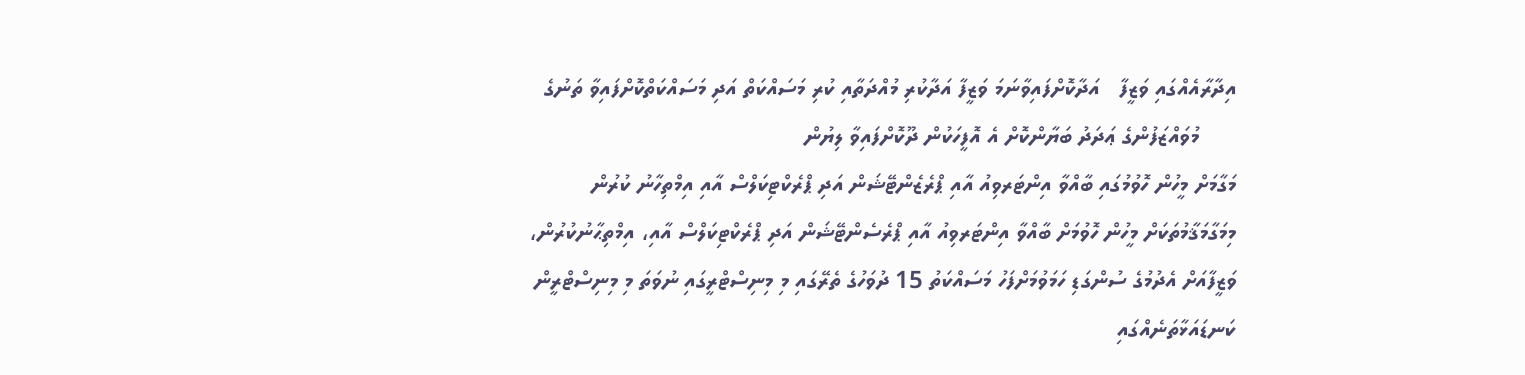އިދާރާއެއްގައި ވަޒީފާ   އަދާކޮށްފައިވާނަމަ ވަޒީފާ އަދާކުރި މުއްދަތާއި ކުރި މަސައްކަތް އަދި މަސައްކަތްކޮށްފައިވާ ތަނުގެ
      މުވައްޒަފުންގެ ޢަދަދު ބަޔާންކޮށް އެ އޮފީހަކުން ދޫކޮށްފައިވާ ލިޔުން
މަގާމަށް މީހުން ހޮވުމުގައި ބާއްވާ އިންޓަރވިއު އާއި ޕްރެޒެންޓޭޝަން އަދި ޕްރެކްޓިކަލްސް އާއި އިމްތިހާނު ކުރުން
މިމަގާމަޤާމުތަކަށް މީހުން ހޮވުމަށް ބާއްވާ އިންޓަރވިއު އާއި ޕްރެސެންޓޭޝަން އަދި ޕްރެކްޓިކަލްސް އާއި، އިމްތިޙާނުކުރުން، ވަޒީފާއަށް އެދުމުގެ ސުންގަޑި ހަމަވުމަށްފަހު މަސައްކަތު 15 ދުވަހުގެ ތެރޭގައި މި މިނިސްޓްރީގައި ނުވަތަ މި މިނިސްޓްރީން ކަނޑައަޅާތަނެއްގައި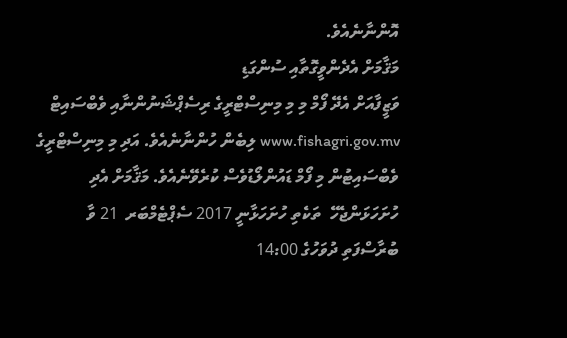އޮންނާނެއެވެ.
މަޤާމަށް އެދެންވީގޮތާއި ސުންގަޑި
ވަޒީފާއަށް އެދޭ ފޯމް މި މި މިނިސްޓްރީގެ ރިސެޕްޝަނުންނާއި ވެބްސައިޓް www.fishagri.gov.mv ލިބެން ހުންނާނެއެވެ. އަދި މި މިނިސްޓްރީގެ ވެބްސައިޓުން މި ފޯމް ޑައުންލޯޑުވެސް ކުރެވޭނެއެވެ. މަޤާމަށް އެދި ހުށަހަޅަންޖެހޭ  ތަކެތި ހުށަހަޅާނީ 2017 ސެޕްޓެމްބަރ  21 ވާ ބުރާސްފަތި ދުވަހުގެ 14:00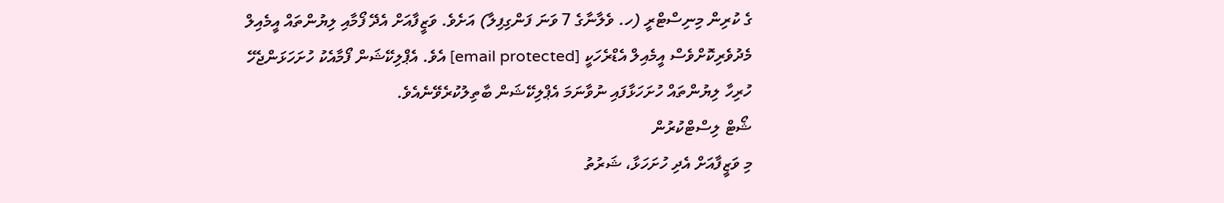ގެ ކުރިން މިނިސްޓްރީ (ހ. ވެލާނާގެ 7 ވަނަ ފަންގިފިލާ) އަށެވެ. ވަޒީފާއަށް އެދޭ ފޯމާއި ލިޔުންތައް އީމެއިލް މެދުވެރިކޮށްވެސް އީމެއިލް އެޑްރެހަކީ [email protected] އެވެ. އެޕްލިކޭޝަން ފޯމާއެކު ހުށަހަޅަންޖެހޭ ހުރިހާ ލިޔުންތައް ހުށަހަޅާފައި ނުވާނަމަ އެޕްލިކޭޝަން ބާތިލުކުރެވޭނެއެވެ.
ޝޯޓް ލިސްޓްކުރުން
މި ވަޒީފާއަށް އެދި ހުށަހަޅާ، ޝަރުތު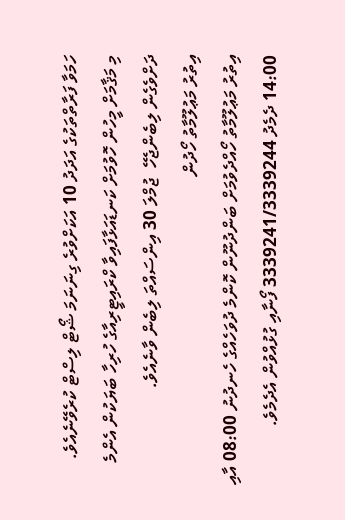ހަމަވާ ފަރާތްތަކުގެ އަދަދު 10 އަކަށްވުރެ ގިނަނަމަ ޝޯޓް ލިސްޓް ކުރެވޭނެއެވެ.
މި މަޤާމަށް މީހުން ހޮވުމަށް ކަނޑައަޅާފައިވާ ކްރައިޓީރިއާގެ ހުރިހާ ބަޔަކުން އެންމެ ދަށްވެގެން ލިބެންޖެހޭ  ޖުމްލަ 30 އިންސައްތަ ލިބެން ވާނެއެވެ.
އިތުރު މަޢުލޫމާތު ހޯދުން
އިތުރު މަޢުލޫމާތު ހޯއްދެވުމަށް ބަންދުނޫން ކޮންމެ ދުވަހެއްގެ ހެނދުނު 08:00 އާއި 14:00 ދެމެދު 3339241/3339244 ފޯނާއި ގުޅުއްވުން އެދެމެވެ.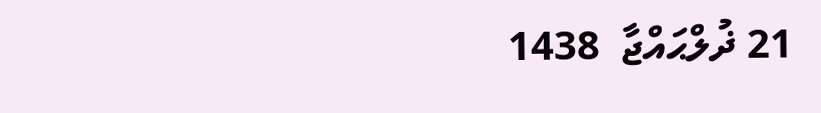21 ޛުލްޙައްޖާ  1438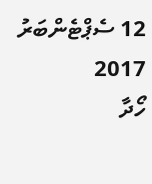12 ސެޕްޓެންބަރު 2017
ހޯދާ